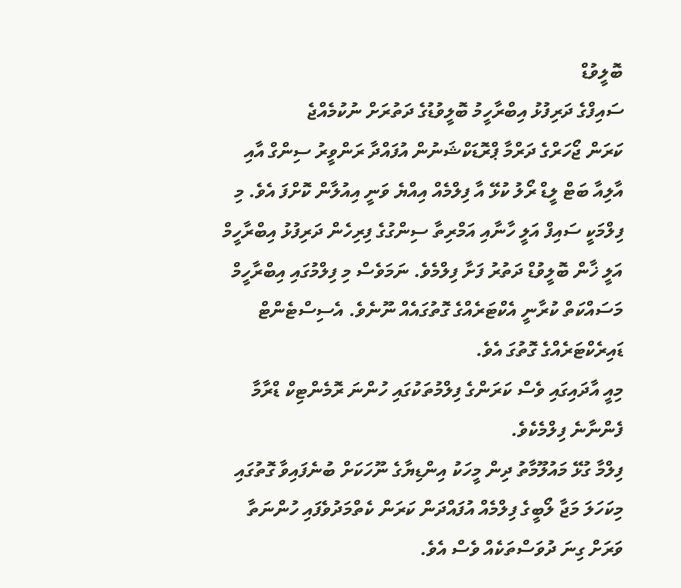ބޮލީވުޑް
ސައިފްގެ ދަރިފުޅު އިބްރާހީމު ބޮލީވުޑުގެ ދަތުރަށް ނުކުމެއްޖެ
ކަރަން ޖޯހަރްގެ ދަރްމާ ޕްރޮޑަކްޝަނުން އުފައްދާ ރަންވީރު ސިންގް އާއި އާލިއާ ބަޓް ލީޑް ރޯލު ކުޅޭ އާ ފިލްމެއް އިއްޔެ ވަނީ އިއުލާން ކޮށްފަ އެވެ. މި ފިލްމަކީ ސައިފް އަލީ ހާނާއި އަމްރިތާ ސިންގުގެ ފިރިހެން ދަރިފުޅު އިބްރާހީމް އަލީ ޚާން ބޮލީވުޑް ދަތުރު ފަށާ ފިލްމެވެ. ނަމަވެސް މި ފިލްމުގައި އިބްރާހީމް މަސައްކަތް ކުރާނީ އެކްޓަރެއްގެ ގޮތުގައެއް ނޫނެވެ. އެސިސްޓެންޓް ޑައިރެކްޓަރެއްގެ ގޮތުގަ އެވެ.
މިއީ އާދައިގައި ވެސް ކަރަންގެ ފިލްމުތަކުގައި ހުންނަ ރޮމެންޓިކް ޑްރާމާ ފެންނާނެ ފިލްމެކެވެ.
ފިލްމާ ގުޅޭ މައުލޫމާތު ދިން މީހަކު އިންޑިޔާގެ ނޫހަކަށް ބުނެފައިވާ ގޮތުގައި މިކަހަލަ މަޖާ ލޯބީގެ ފިލްމެއް އުފައްދަން ކަރަން ކެތްމަދުވެފައި ހުންނަތާ ވަރަށް ގިނަ ދުވަސްތަކެއް ވެސް އެވެ.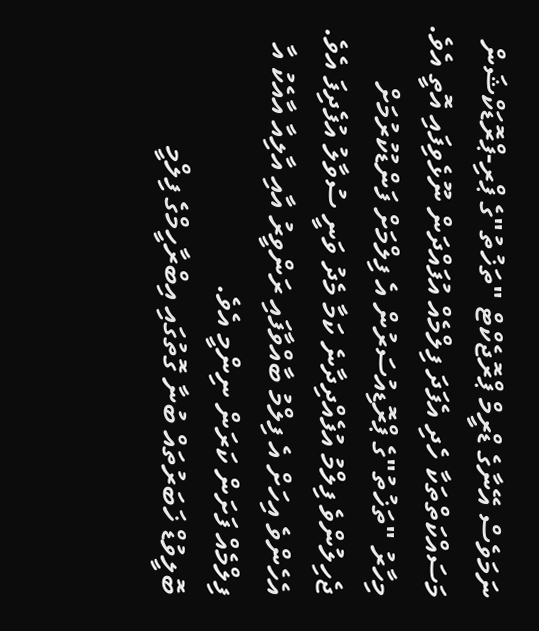ނަމަވެސް އޭނާގެ ޑްރީމް ޕްރޮޖެކްޓް "ތަޚުތު"ގެ ޕްރި-ޕްރޮޑަކްޝަން މަސައްކަތްތަކާ ހެދި އެފަދަ ފިލްމެއް އުފައްދަން ނޫޅެވިފައި އޮތީ އެވެ. މިހާރު "ތަޚުތު"ގެ ޕްރޮޑިއުސަރުން އެ ފިލްމަށް ފަންޑުކުރުމަށް ޖެހިލުންވެ ފިލްމު އުފެއްދިދާނެ ކަމާ މެދު ވަނީ ސުވާލު އުފެދިފަ އެވެ. އެހެންވެ އިހަށް އެ ފިލްމު ބާއްވާފައި ރަންވީރު އާއި އާލިއާ އާއެކު އާ ފިލްމެއް ފަށަން ކަރަން ނިންމީ އެވެ.
ބޮލީވުޑް ޚަބަރުތައް ބުނާ ގޮތުގައި އިބްރާހީމްގެ ފިލްމީ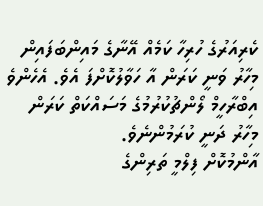ކެރިއަރުގެ ހުރިހާ ކަމެއް އޭނާގެ މައިންބަފައިން މިހާރު ވަނީ ކަރަން އާ ހަވާލުކޮށްފަ އެވެ. އެހެންވެ އިބްރާހީމް ލޯންޗުކުރުމުގެ މަސައްކަތް ކަރަން މިހާރު ދަނީ ކުރަމުންނެވެ.
އާންމުކޮށް ފިލްމީ ތަރިންގެ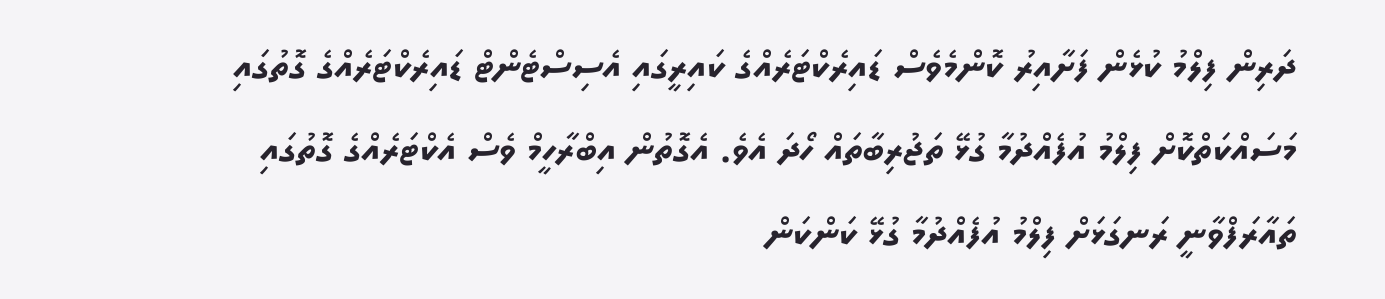ދަރިން ފިލްމު ކުޅެން ފަށާއިރު ކޮންމެވެސް ޑައިރެކްޓަރެއްގެ ކައިރީގައި އެސިސްޓެންޓް ޑައިރެކްޓަރެއްގެ ގޮތުގައި މަސައްކަތްކޮށް ފިލްމު އުފެއްދުމާ ގުޅޭ ތަޖުރިބާތައް ހޯދަ އެވެ. އެގޮތުން އިބްރާހީމް ވެސް އެކްޓަރެއްގެ ގޮތުގައި ތައާރަފްވާނީ ރަނގަޅަށް ފިލްމު އުފެއްދުމާ ގުޅޭ ކަންކަން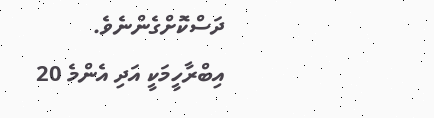ދަސްކޮށްގެންނެވެ.
އިބްރާހީމަކީ އަދި އެންމެ 20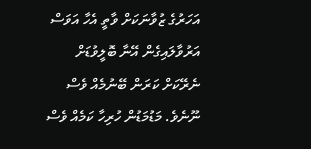އަހަރުގެ ޒުވާނަކަށް ވާތީ އެހާ އަވަސް އަރުވާލައިގެން އޭނާ ބޮލީވުޑަށް ނެރޭކަށް ކަރަން ބޭނުމެއް ވެސް ނޫނެވެ. މަޑުމަޑުން ހުރިހާ ކަމެއް ވެސް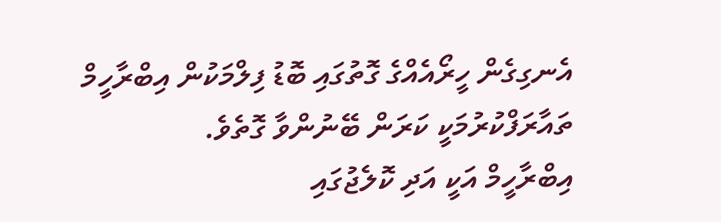އެނގިގެން ހީރޯއެއްގެ ގޮތުގައި ބޮޑު ފިލްމަކުން އިބްރާހީމް ތައާރަފްކުރުމަކީ ކަރަން ބޭނުންވާ ގޮތެވެ.
އިބްރާހީމް އަކީ އަދި ކޮލެޖުގައި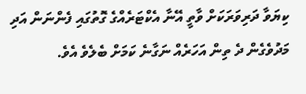ކިޔަވާ ދަރިވަރަކަށް ވާތީ އޭނާ އެކްޓަރެއްގެ ގޮތުގައި ފެންނަން އަދި މަދުވެގެން ދެ ތިން އަހަރެއް ނަގާނެ ކަމަށް ބެލެވެ އެވެ.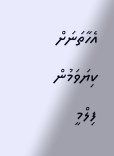އެހާތަނަށް ކިޔަވަމުން ފިލްމީ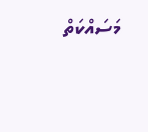މަސައްކަތް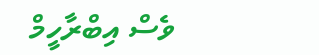ވެސް އިބްރާހީމް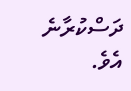ދަސްކުރާނެ އެވެ.